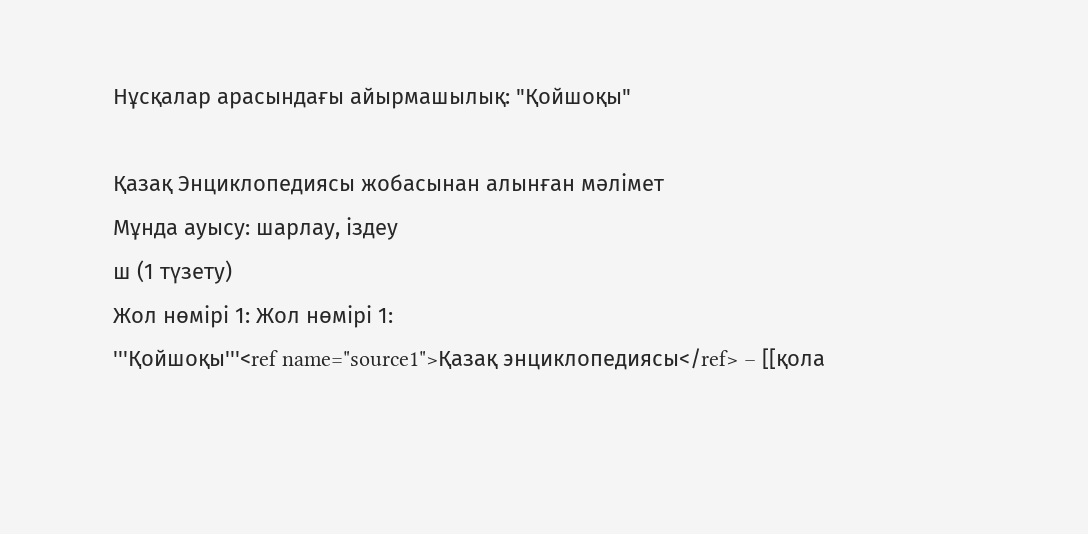Нұсқалар арасындағы айырмашылық: "Қойшоқы"

Қазақ Энциклопедиясы жобасынан алынған мәлімет
Мұнда ауысу: шарлау, іздеу
ш (1 түзету)
Жол нөмірі 1: Жол нөмірі 1:
'''Қойшоқы'''<ref name="source1">Қазақ энциклопедиясы</ref> – [[қола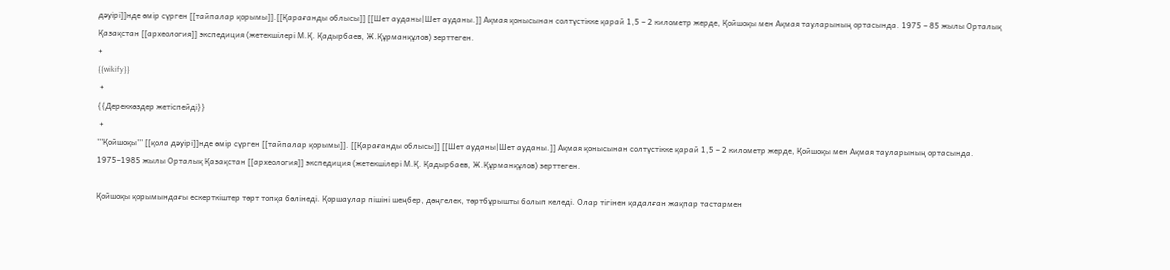дәуірі]]нде өмір сүрген [[тайпалар қорымы]].[[Қарағанды облысы]] [[Шет ауданы|Шет ауданы.]] Ақмая қонысынан солтүстікке қарай 1,5 – 2 километр жерде, Қойшоқы мен Ақмая тауларының ортасында. 1975 – 85 жылы Орталық Қазақстан [[археология]] экспедиция (жетекшілері М.Қ. Қадырбаев, Ж.Құрманқұлов) зерттеген.
+
{{wikify}}
 +
{{Дереккөздер жетіспейді}}
 +
'''Қойшоқы''' [[қола дәуірі]]нде өмір сүрген [[тайпалар қорымы]]. [[Қарағанды облысы]] [[Шет ауданы|Шет ауданы.]] Ақмая қонысынан солтүстікке қарай 1,5 – 2 километр жерде, Қойшоқы мен Ақмая тауларының ортасында. 1975–1985 жылы Орталық Қазақстан [[археология]] экспедиция (жетекшілері М.Қ. Қадырбаев, Ж.Құрманқұлов) зерттеген.

Қойшоқы қорымындағы ескерткіштер төрт топқа бөлінеді. Қоршаулар пішіні шеңбер, дөңгелек, төртбұрышты болып келеді. Олар тігінен қадалған жақпар тастармен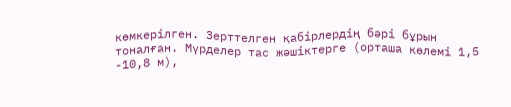көмкерілген. Зерттелген қабірлердің бәрі бұрын тоналған. Мүрделер тас жәшіктерге (орташа көлемі 1,5 -10,8 м),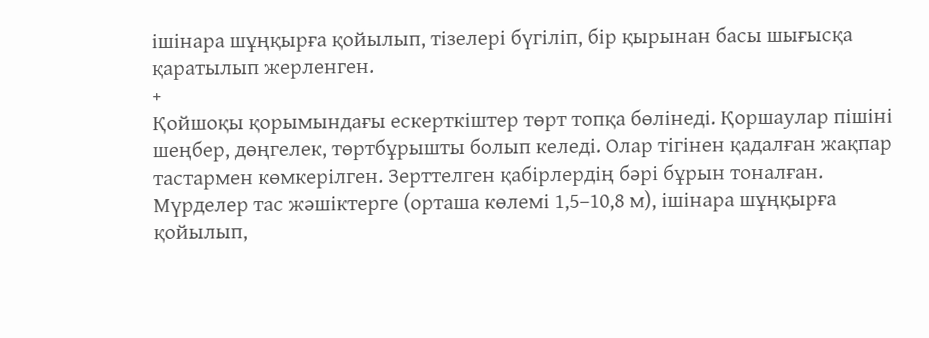ішінара шұңқырға қойылып, тізелері бүгіліп, бір қырынан басы шығысқа қаратылып жерленген.
+
Қойшоқы қорымындағы ескерткіштер төрт топқа бөлінеді. Қоршаулар пішіні шеңбер, дөңгелек, төртбұрышты болып келеді. Олар тігінен қадалған жақпар тастармен көмкерілген. Зерттелген қабірлердің бәрі бұрын тоналған. Мүрделер тас жәшіктерге (орташа көлемі 1,5–10,8 м), ішінара шұңқырға қойылып,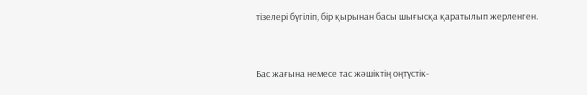тізелері бүгіліп, бір қырынан басы шығысқа қаратылып жерленген.


Бас жағына немесе тас жәшіктің оңтүстік-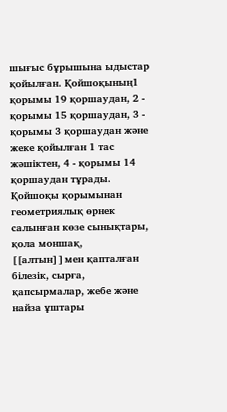шығыс бұрышына ыдыстар қойылған. Қойшоқының1 қорымы 19 қоршаудан, 2 - қорымы 15 қоршаудан, 3 - қорымы 3 қоршаудан және жеке қойылған 1 тас жәшіктен, 4 - қорымы 14 қоршаудан тұрады. Қойшоқы қорымынан геометриялық өрнек салынған көзе сынықтары, қола моншақ, [[алтын]]мен қапталған білезік, сырға, қапсырмалар, жебе және найза ұштары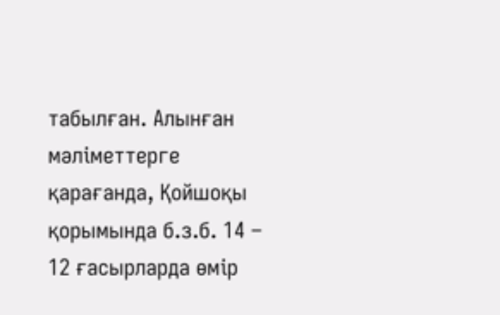табылған. Алынған мәліметтерге қарағанда, Қойшоқы қорымында б.з.б. 14 – 12 ғасырларда өмір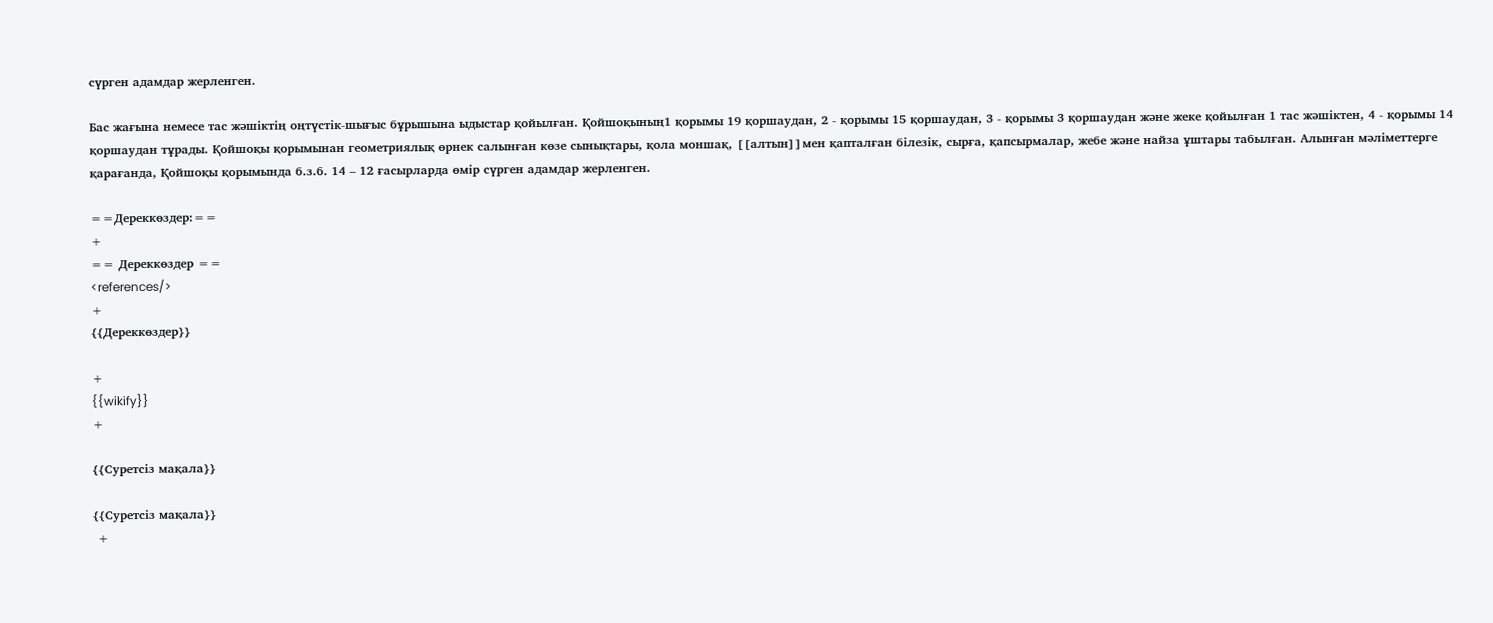сүрген адамдар жерленген.

Бас жағына немесе тас жәшіктің оңтүстік-шығыс бұрышына ыдыстар қойылған. Қойшоқының1 қорымы 19 қоршаудан, 2 - қорымы 15 қоршаудан, 3 - қорымы 3 қоршаудан және жеке қойылған 1 тас жәшіктен, 4 - қорымы 14 қоршаудан тұрады. Қойшоқы қорымынан геометриялық өрнек салынған көзе сынықтары, қола моншақ, [[алтын]]мен қапталған білезік, сырға, қапсырмалар, жебе және найза ұштары табылған. Алынған мәліметтерге қарағанда, Қойшоқы қорымында б.з.б. 14 – 12 ғасырларда өмір сүрген адамдар жерленген.

==Дереккөздер:==
+
== Дереккөздер ==
<references/>
+
{{Дереккөздер}}

+
{{wikify}}
+

{{Суретсіз мақала}}

{{Суретсіз мақала}}
 +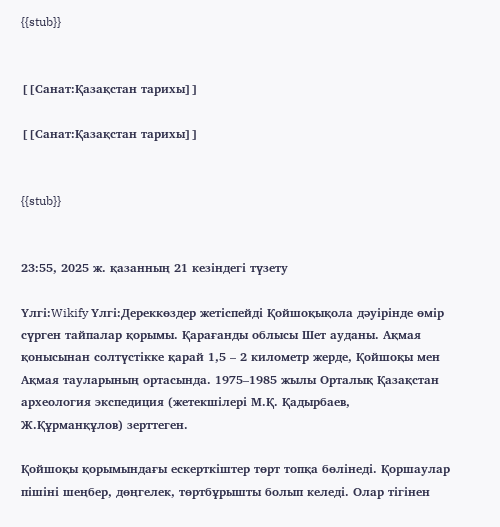{{stub}}


[[Санат:Қазақстан тарихы]]

[[Санат:Қазақстан тарихы]]


{{stub}}


23:55, 2025 ж. қазанның 21 кезіндегі түзету

Үлгі:Wikify Үлгі:Дереккөздер жетіспейді Қойшоқықола дәуірінде өмір сүрген тайпалар қорымы. Қарағанды облысы Шет ауданы. Ақмая қонысынан солтүстікке қарай 1,5 – 2 километр жерде, Қойшоқы мен Ақмая тауларының ортасында. 1975–1985 жылы Орталық Қазақстан археология экспедиция (жетекшілері М.Қ. Қадырбаев, Ж.Құрманқұлов) зерттеген.

Қойшоқы қорымындағы ескерткіштер төрт топқа бөлінеді. Қоршаулар пішіні шеңбер, дөңгелек, төртбұрышты болып келеді. Олар тігінен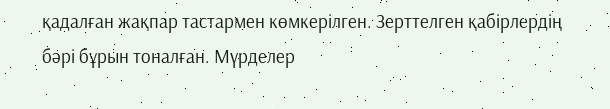қадалған жақпар тастармен көмкерілген. Зерттелген қабірлердің бәрі бұрын тоналған. Мүрделер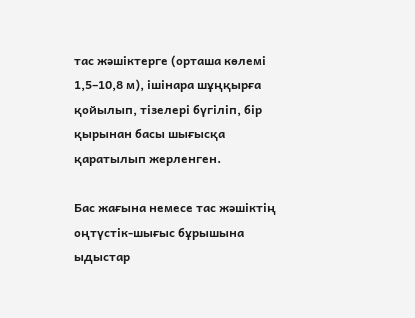тас жәшіктерге (орташа көлемі 1,5–10,8 м), ішінара шұңқырға қойылып, тізелері бүгіліп, бір қырынан басы шығысқа қаратылып жерленген.

Бас жағына немесе тас жәшіктің оңтүстік-шығыс бұрышына ыдыстар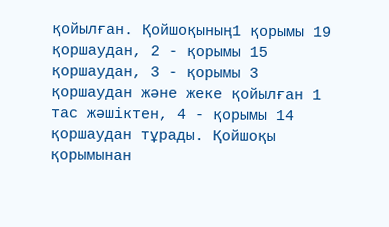қойылған. Қойшоқының1 қорымы 19 қоршаудан, 2 - қорымы 15 қоршаудан, 3 - қорымы 3 қоршаудан және жеке қойылған 1 тас жәшіктен, 4 - қорымы 14 қоршаудан тұрады. Қойшоқы қорымынан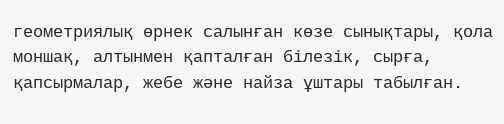геометриялық өрнек салынған көзе сынықтары, қола моншақ, алтынмен қапталған білезік, сырға, қапсырмалар, жебе және найза ұштары табылған.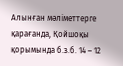Алынған мәліметтерге қарағанда, Қойшоқы қорымында б.з.б. 14 – 12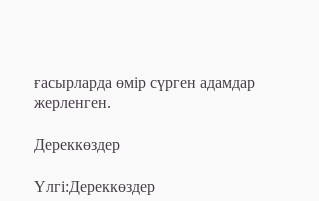ғасырларда өмір сүрген адамдар жерленген.

Дереккөздер

Үлгі:Дереккөздер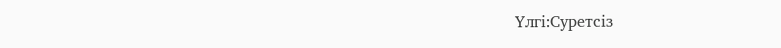Үлгі:Суретсіз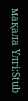мақала Үлгі:Stub